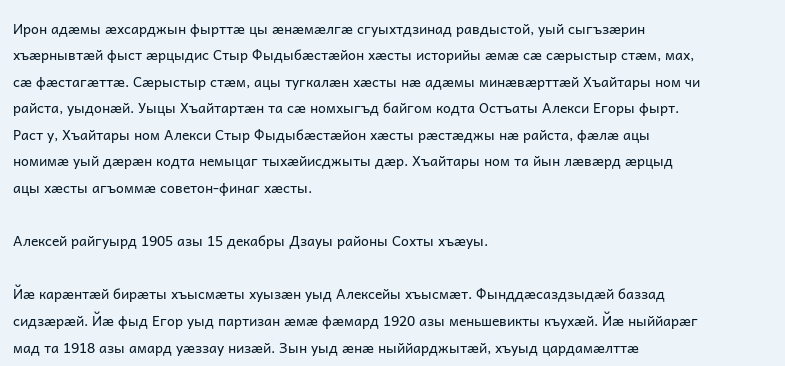Ирон адæмы æхсарджын фырттæ цы æнæмæлгæ сгуыхтдзинад равдыстой, уый сыгъзæрин хъæрнывтæй фыст æрцыдис Стыр Фыдыбæстæйон хæсты историйы æмæ сæ сæрыстыр стæм, мах, сæ фæстагæттæ. Сæрыстыр стæм, ацы тугкалæн хæсты нæ адæмы минæвæрттæй Хъайтары ном чи райста, уыдонæй. Уыцы Хъайтартæн та сæ номхыгъд байгом кодта Остъаты Алекси Егоры фырт. Раст у, Хъайтары ном Алекси Стыр Фыдыбæстæйон хæсты рæстæджы нæ райста, фæлæ ацы номимæ уый дæрæн кодта немыцаг тыхæйисджыты дæр. Хъайтары ном та йын лæвæрд æрцыд ацы хæсты агъоммæ советон-финаг хæсты.

Алексей райгуырд 1905 азы 15 декабры Дзауы районы Сохты хъæуы.

Йæ карæнтæй бирæты хъысмæты хуызæн уыд Алексейы хъысмæт. Фынддæсаздзыдæй баззад сидзæрæй. Йæ фыд Егор уыд партизан æмæ фæмард 1920 азы меньшевикты къухæй. Йæ ныййарæг мад та 1918 азы амард уæззау низæй. Зын уыд æнæ ныййарджытæй, хъуыд цардамæлттæ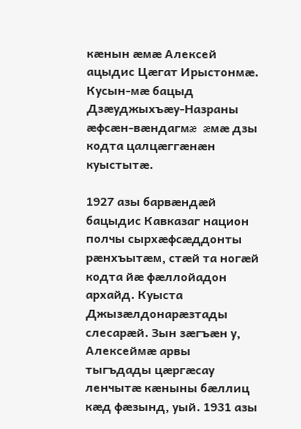кæнын æмæ Алексей ацыдис Цæгат Ирыстонмæ. Кусын-мæ бацыд Дзæуджыхъæу-Назраны æфсæн-вæндагмæ æмæ дзы кодта цалцæггæнæн куыстытæ.

1927 азы барвæндæй бацыдис Кавказаг национ полчы сырхæфсæддонты рæнхъытæм, стæй та ногæй кодта йæ фæллойадон архайд. Куыста Джызæлдонарæзтады слесарæй. Зын зæгъæн у, Алексеймæ арвы тыгъдады цæргæсау ленчытæ кæныны бæллиц кæд фæзынд, уый. 1931 азы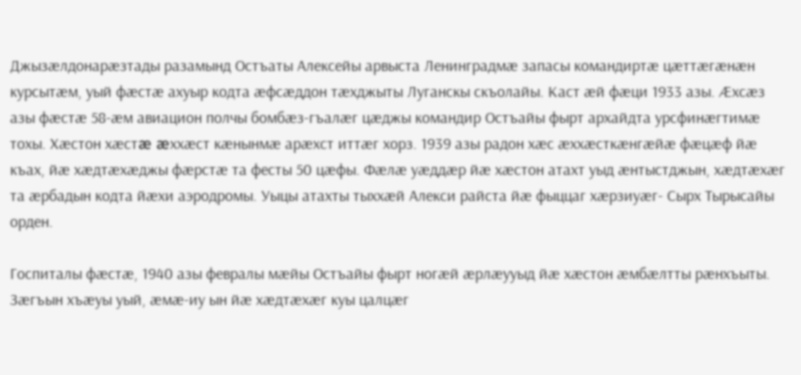Джызæлдонарæзтады разамынд Остъаты Алексейы арвыста Ленинградмæ запасы командиртæ цæттæгæнæн курсытæм, уый фæстæ ахуыр кодта æфсæддон тæхджыты Луганскы скъолайы. Каст æй фæци 1933 азы. Æхсæз азы фæстæ 58-æм авиацион полчы бомбæз-гъалæг цæджы командир Остъайы фырт архайдта урсфинæгтимæ тохы. Хæстон хæстæ æххæст кæнынмæ арæхст иттæг хорз. 1939 азы радон хæс æххæсткæнгæйæ фæцæф йæ къах, йæ хæдтæхæджы фæрстæ та фесты 50 цæфы. Фæлæ уæддæр йæ хæстон атахт уыд æнтыстджын, хæдтæхæг та æрбадын кодта йæхи аэродромы. Уыцы атахты тыххæй Алекси райста йæ фыццаг хæрзиуæг- Сырх Тырысайы орден.

Госпиталы фæстæ, 1940 азы февралы мæйы Остъайы фырт ногæй æрлæууыд йæ хæстон æмбæлтты рæнхъыты. Зæгъын хъæуы уый, æмæ-иу ын йæ хæдтæхæг куы цалцæг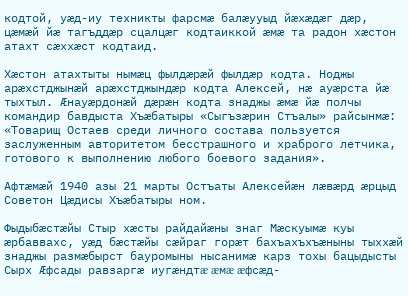кодтой, уæд-иу техникты фарсмæ балæууыд йæхæдæг дæр, цæмæй йæ тагъддæр сцалцæг кодтаиккой æмæ та радон хæстон атахт сæххæст кодтаид.

Хæстон атахтыты нымæц фылдæрæй фылдæр кодта. Ноджы арæхстджынæй арæхстджындæр кодта Алексей, нæ ауæрста йæ тыхтыл. Æнауæрдонæй дæрæн кодта знаджы æмæ йæ полчы командир бавдыста Хъæбатыры «Сыгъзæрин Стъалы» райсынмæ: «Товарищ Остаев среди личного состава пользуется заслуженным авторитетом бесстрашного и храброго летчика, готового к выполнению любого боевого задания».

Афтæмæй 1940 азы 21 марты Остъаты Алексейæн лæвæрд æрцыд Советон Цæдисы Хъæбатыры ном.

Фыдыбæстæйы Стыр хæсты райдайæны знаг Мæскуымæ куы æрбаввахс, уæд бæстæйы сæйраг горæт бахъахъхъæныны тыххæй знаджы размæбырст бауромыны нысанимæ карз тохы бацыдысты Сырх Æфсады равзаргæ иугæндтæ æмæ æфсæд-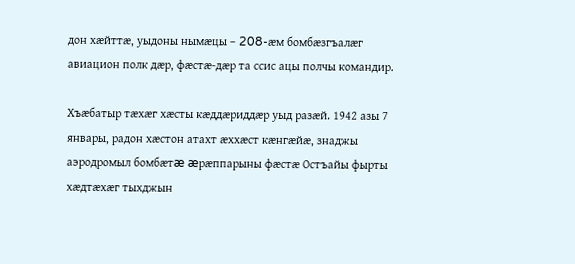дон хæйттæ, уыдоны нымæцы – 208-æм бомбæзгъалæг авиацион полк дæр, фæстæ-дæр та ссис ацы полчы командир.

Хъæбатыр тæхæг хæсты кæддæриддæр уыд разæй. 1942 азы 7 январы, радон хæстон атахт æххæст кæнгæйæ, знаджы аэродромыл бомбæтæ æрæппарыны фæстæ Остъайы фырты хæдтæхæг тыхджын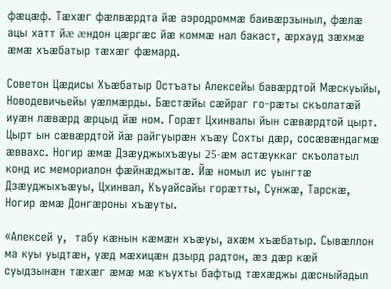фæцæф. Тæхæг фæлвæрдта йæ аэродроммæ баивæрзыныл, фæлæ ацы хатт йæ æндон цæргæс йæ коммæ нал бакаст, æрхауд зæхмæ æмæ хъæбатыр тæхæг фæмард.

Советон Цæдисы Хъæбатыр Остъаты Алексейы бавæрдтой Мæскуыйы, Новодевичьейы уæлмæрды. Бæстæйы сæйраг го-рæты скъолатæй иуæн лæвæрд æрцыд йæ ном. Горæт Цхинвалы йын сæвæрдтой цырт. Цырт ын сæвæрдтой йæ райгуырæн хъæу Сохты дæр, сосæвæндагмæ æввахс. Ногир æмæ Дзæуджыхъæуы 25-æм астæуккаг скъолатыл конд ис мемориалон фæйнæджытæ. Йæ номыл ис уынгтæ Дзæуджыхъæуы, Цхинвал, Къуайсайы горæтты, Сунжæ, Тарскæ, Ногир æмæ Донгæроны хъæуты.

«Алексей у,  табу кæнын кæмæн хъæуы, ахæм хъæбатыр. Сывæллон ма куы уыдтæн, уæд мæхицæн дзырд радтон, æз дæр кæй суыдзынæн тæхæг æмæ мæ къухты бафтыд тæхæджы дæсныйадыл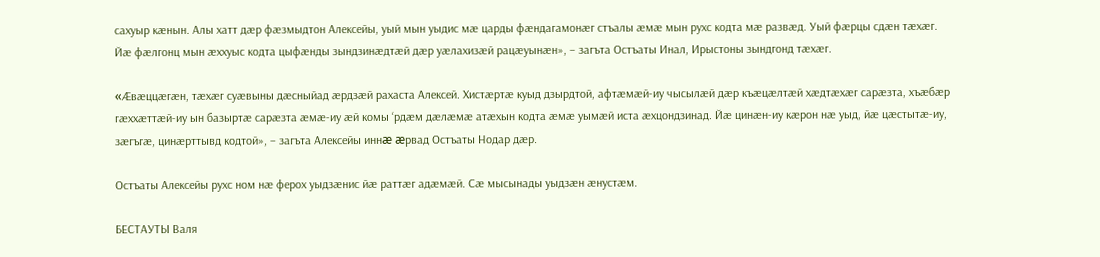сахуыр кæнын. Алы хатт дæр фæзмыдтон Алексейы, уый мын уыдис мæ царды фæндагамонæг стъалы æмæ мын рухс кодта мæ развæд. Уый фæрцы сдæн тæхæг. Йæ фæлгонц мын æххуыс кодта цыфæнды зындзинæдтæй дæр уæлахизæй рацæуынæн», – загъта Остъаты Инал, Ирыстоны зындгонд тæхæг.

«Æвæццæгæн, тæхæг суæвыны дæсныйад æрдзæй рахаста Алексей. Хистæртæ куыд дзырдтой, афтæмæй-иу чысылæй дæр къæцæлтæй хæдтæхæг сарæзта, хъæбæр гæххæттæй-иу ын базыртæ сарæзта æмæ-иу æй комы ‘рдæм дæлæмæ атæхын кодта æмæ уымæй иста æхцондзинад. Йæ цинæн-иу кæрон нæ уыд, йæ цæстытæ-иу, зæгъгæ, цинæрттывд кодтой», – загъта Алексейы иннæ æрвад Остъаты Нодар дæр.

Остъаты Алексейы рухс ном нæ ферох уыдзæнис йæ раттæг адæмæй. Сæ мысынады уыдзæн æнустæм.

БЕСТАУТЫ Валя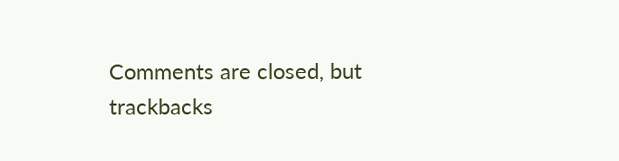Comments are closed, but trackbacks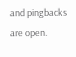and pingbacks are open.